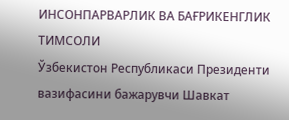ИНСОНПАРВАРЛИК ВА БАҒРИКЕНГЛИК ТИМСОЛИ
Ўзбекистон Республикаси Президенти вазифасини бажарувчи Шавкат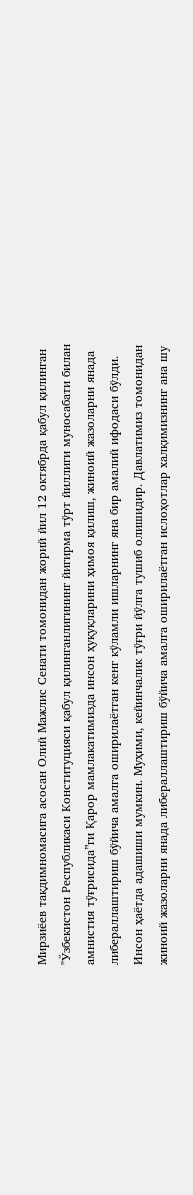Мирзиёев тақдимномасига асосан Олий Мажлис Сенати томонидан жорий йил 12 октябрда қабул қилинган "Ўзбекистон Республикаси Конституцияси қабул қилинганлигининг йигирма тўрт йиллиги муносабати билан амнистия тўғрисида”ги Қарор мамлакатимизда инсон ҳуқуқларини ҳимоя қилиш, жиноий жазоларни янада либераллаштириш бўйича амалга оширилаётган кенг кўламли ишларнинг яна бир амалий ифодаси бўлди.
Инсон ҳаётда адашиши мумкин. Муҳими, кейинчалик тўғри йўлга тушиб олишидир. Давлатимиз томонидан жиноий жазоларни янада либераллаштириш бўйича амалга оширилаётган ислоҳотлар халқимизнинг ана шу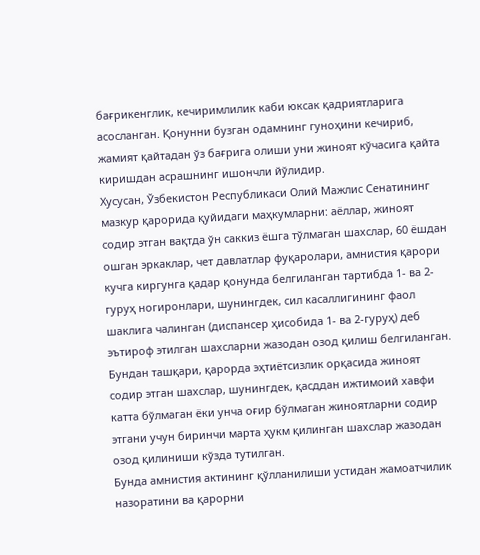бағрикенглик, кечиримлилик каби юксак қадриятларига асосланган. Қонунни бузган одамнинг гуноҳини кечириб, жамият қайтадан ўз бағрига олиши уни жиноят кўчасига қайта киришдан асрашнинг ишончли йўлидир.
Хусусан, Ўзбекистон Республикаси Олий Мажлис Сенатининг мазкур қарорида қуйидаги маҳкумларни: аёллар, жиноят содир этган вақтда ўн саккиз ёшга тўлмаган шахслар, 60 ёшдан ошган эркаклар, чет давлатлар фуқаролари, амнистия қарори кучга киргунга қадар қонунда белгиланган тартибда 1- ва 2-гуруҳ ногиронлари, шунингдек, сил касаллигининг фаол шаклига чалинган (диспансер ҳисобида 1- ва 2-гуруҳ) деб эътироф этилган шахсларни жазодан озод қилиш белгиланган. Бундан ташқари, қарорда эҳтиётсизлик орқасида жиноят содир этган шахслар, шунингдек, қасддан ижтимоий хавфи катта бўлмаган ёки унча оғир бўлмаган жиноятларни содир этгани учун биринчи марта ҳукм қилинган шахслар жазодан озод қилиниши кўзда тутилган.
Бунда амнистия актининг қўлланилиши устидан жамоатчилик назоратини ва қарорни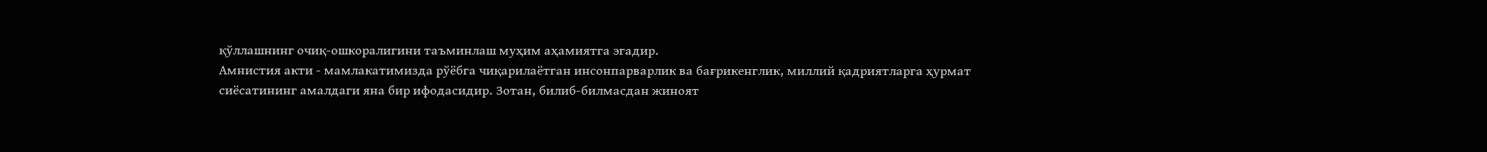қўллашнинг очиқ-ошкоралигини таъминлаш муҳим аҳамиятга эгадир.
Амнистия акти - мамлакатимизда рўёбга чиқарилаётган инсонпарварлик ва бағрикенглик, миллий қадриятларга ҳурмат сиёсатининг амалдаги яна бир ифодасидир. Зотан, билиб-билмасдан жиноят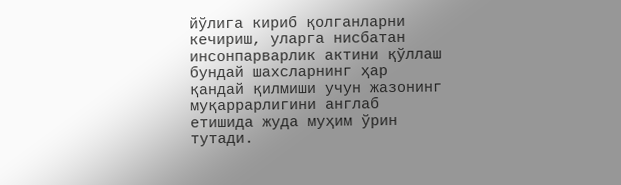йўлига кириб қолганларни кечириш, уларга нисбатан инсонпарварлик актини қўллаш бундай шахсларнинг ҳар қандай қилмиши учун жазонинг муқаррарлигини англаб етишида жуда муҳим ўрин тутади.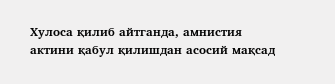Хулоса қилиб айтганда, амнистия актини қабул қилишдан асосий мақсад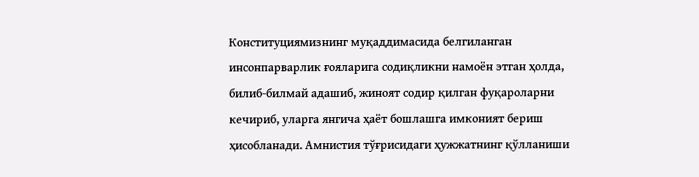Конституциямизнинг муқаддимасида белгиланган инсонпарварлик ғояларига содиқликни намоён этган ҳолда, билиб-билмай адашиб, жиноят содир қилган фуқароларни кечириб, уларга янгича ҳаёт бошлашга имконият бериш ҳисобланади. Амнистия тўғрисидаги ҳужжатнинг қўлланиши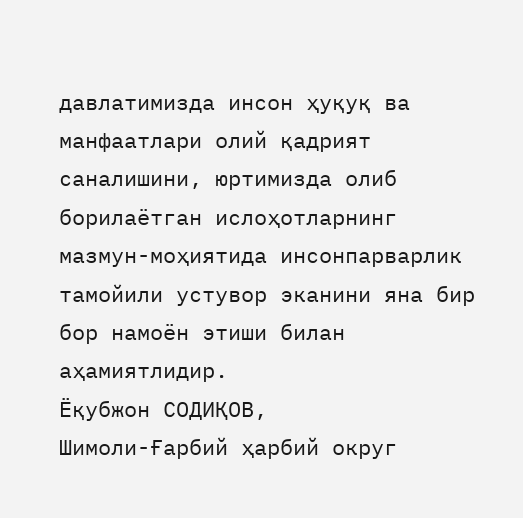давлатимизда инсон ҳуқуқ ва манфаатлари олий қадрият саналишини, юртимизда олиб борилаётган ислоҳотларнинг мазмун-моҳиятида инсонпарварлик тамойили устувор эканини яна бир бор намоён этиши билан аҳамиятлидир.
Ёқубжон СОДИҚОВ,
Шимоли-Ғарбий ҳарбий округ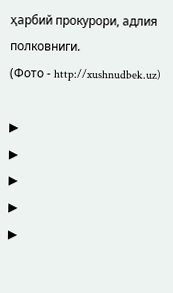ҳарбий прокурори, адлия полковниги.
(Фото - http://xushnudbek.uz)

▶
▶
▶
▶
▶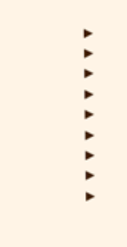▶
▶
▶
▶
▶
▶
▶
▶
▶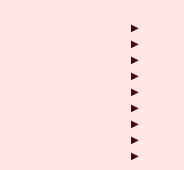▶
▶
▶
▶
▶
▶
▶
▶
▶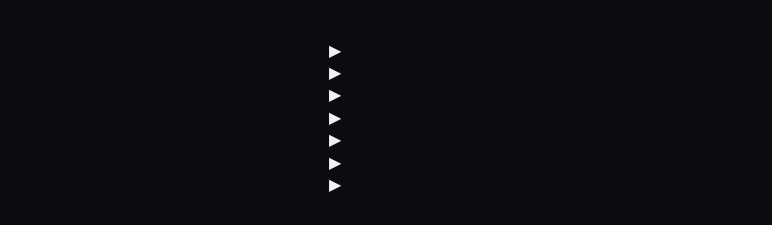▶
▶
▶
▶
▶
▶
▶